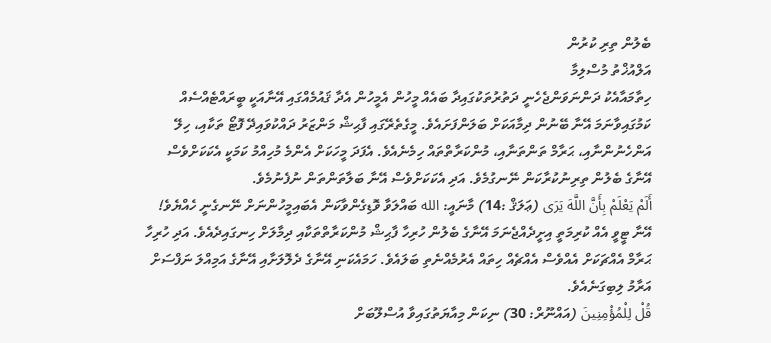ބެލުން ތިރި ކުރުން
އަލްއުޚްތު މުސްލިމާ
ހިތާމައާއެކު ދަންނަވަންޖެހެނީ ދަތުރުތަކުގައިދާ ބައެއް މީހުން އެމީހުން އެދާ ޤައުމެއްގައި އޭނާއަކީ ބީރައްޓެއްސެއް ކަމުގައިވާނަމަ އޭނާ ބޭނުން ދިމާއަކަށް ބަލަންފަށައެވެ. މީގެތެރޭގައި ފާޙިޝް މަންޒަރު ދައްކުވައިދޭ ފޮޓޯ ތަކާއި، ހިލޭ އަންހެނުންނާއި، ޙަރާމް ތަންތަނާއި، މުންކަރާތްތައް ހިމެނެއެވެ. އެފަދަ މީހަކަށް އެންމެ މުހިއްމު ކަމަކީ އެކަކަށްވެސް އޭނާގެ ބެލުން ތިރިނުކުރާކަން ނޭނގުމެވެ. އަދި އެކަކަށްވެސް އޭނާ ބަލާތަންތަން ނުފެނުމެވެ.
أَلَمْ يَعْلَمْ بِأَنَّ اللَّهَ يَرَى (ޢަލަޤް :14) މާނައީ: الله ބައްލަވާ ވޮޑިގެންވާކަން އެބައިމީހުންނަށް ނޭނގެނީ ހެއްޔެވެ!
އޭނާ ޓީވީ އެއް ކުރިމަތީ އިށީދެއްޖެނަމަ އޭނާގެ ބެލުން ހުރިހާ ފާޙިޝް މުންކަރާތްތަކާއި ދިމާލަށް ހިނގައިދެއެވެ. އަދި ހުރިހާ ޙަރާމް އެއްޗަކަށް އެއްވެސް އެއްޗެއް ހިތައް އެރުމެއްނެތި ބަލައެވެ. ހަމައެކަނި އޭނާގެ ދެލޮލަށާއި އޭނާގެ އަމިއްލަ ނަފްސަށް އަރާމު ލިބިގަނެއެވެ.
قُلْ لِلْمُؤْمِنِينَ (އައްނޫރް: 30) ނިކަން މިއާޔަތުގައިވާ އުސްލޫބަށް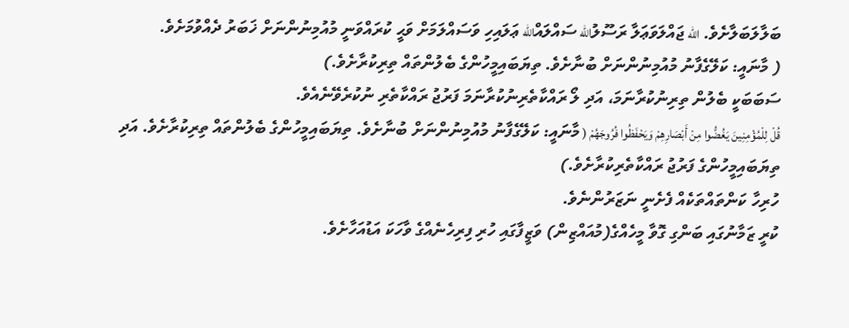ބަލާލަބަލާށެވެ. الله ޖައްލަވަޢަލާ ރަސޫލުالله ސައްލައްالله ޢަލައިހި ވަސައްލަމަށް ވަޙީ ކުރައްވަނީ މުއުމިނުންނަށް ޚަބަރު ދެއްވުމަށެވެ.
( މާނައީ: ކަލޭގެފާނު މުއުމިނުންނަށް ބުނާށެވެ. ތިޔަބައިމީހުންގެ ބެލުންތައް ތިރިކުރާށެވެ.)
ސަބަބަކީ ބެލުން ތިރިނުކުރާނަމަ، އަދި ލޯ ރައްކާތެރިނުކުރާނަމަ ފަރުޖު ރައްކާތެރި ނުކުރެވޭނެއެވެ.
قُلْ لِلْمُؤْمِنِينَ يَغُضُّوا مِنْ أَبْصَارِهِمْ وَيَحْفَظُوا فُرُوجَهُمْ ( މާނައީ: ކަލޭގެފާނު މުއުމިނުންނަށް ބުނާށެވެ. ތިޔަބައިމީހުންގެ ބެލުންތައް ތިރިކުރާށެވެ. އަދި ތިޔަބައިމީހުންގެ ފަރުޖު ރައްކާތެރިކުރާށެވެ.)
ހުރިހާ ކަންތައްތަކެއް ފެށެނީ ނަޒަރުންނެވެ.
ކުރީ ޒަމާނުގައި ބަންގި ގޮވާ މީހެއްގެ(މުއައްޒިން) ވަޒީފާގައި ހުރި ފިރިހެނެއްގެ ވާހަކަ އަޑުއަހާށެވެ.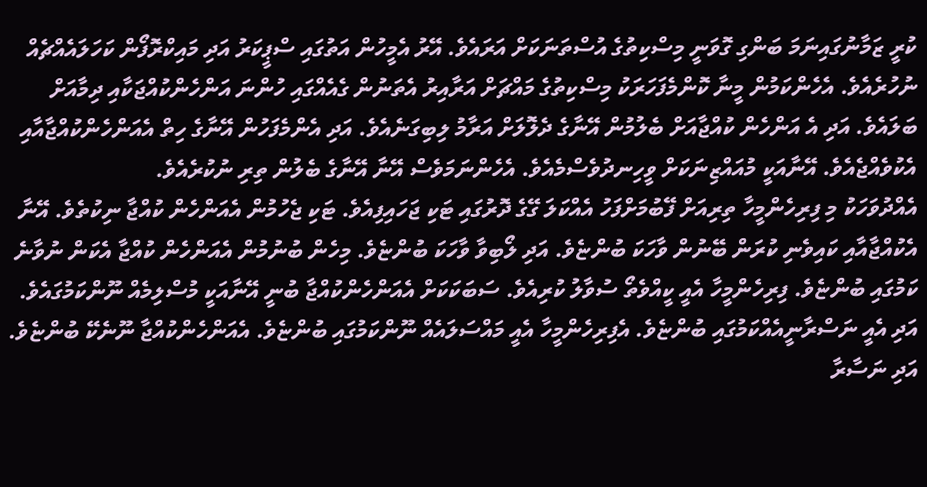ކުރީ ޒަމާނުގައިނަމަ ބަންގި ގޮވަނީ މިސްކިތުގެ އުސްތަނަކަށް އަރައެވެ. އޭރު އެމީހުން އަތުގައި ސްޕީކަރު އަދި މައިކްރޮފޯން ކަހަލައެއްޗެއް ނުހުރެއެވެ. އެހެންކަމުން މީނާ ކޮންމެފަހަރަކު މިސްކިތުގެ މައްޗަށް އަރާއިރު އެތަނުން ގެއެއްގައި ހުންނަ އަންހެންކުއްޖަކާއި ދިމާއަށް ބަލައެވެ. އަދި އެ އަންހެން ކުއްޖާއަށް ބެލުމުން އޭނާގެ ދެލޮލަށް އަރާމު ލިބިގަނެއެވެ. އަދި އެންމެފަހުން އޭނާގެ ހިތް އެއަންހެންކުއްޖާއާއި އެކުވެއްޖެއެވެ. އޭނާއަކީ މުއައްޒިނަކަށް ވީހިނދުވެސްމެއެވެ. އެހެންނަމަވެސް އޭނާ އޭނާގެ ބެލުން ތިރި ނުކުރެއެވެ.
އެއްދުވަހަކު މި ފިރިހެންމީހާ ތިރިއަށް ފޭބުމަށްފަހު އެއްކަލަ ގޭގެ ދޮރުގައި ޓަކި ޖަހައިފިއެވެ. ޓަކި ޖެހުމުން އެއަންހެން ކުއްޖާ ނިކުތެވެ. އޭނާ އެކުއްޖާއާއި ކައިވެނި ކުރަން ބޭނުން ވާހަކަ ބުންޏެވެ. އަދި ލޯބިވާ ވާހަކަ ބުންޏެވެ. މިހެން ބުނުމުން އެއަންހެން ކުއްޖާ އެކަން ނުވާނެ ކަމުގައި ބުންޏެވެ. ފިރިހެންމީހާ އެއީ ކީއްވެތޯ ސުވާލު ކުރިއެވެ. ސަބަކަކަށް އެއަންހެންކުއްޖާ ބުނީ އޭނާއަކީ މުސްލިމެއް ނޫންކަމުގައެވެ. އަދި އެއީ ނަސްރާނީއެއްކަމުގައި ބުންޏެވެ. އެފިރިހެންމީހާ އެއީ މައްސަލައެއް ނޫންކަމުގައި ބުންޏެވެ. އެއަންހެންކުއްޖާ ނޫނެކޭ ބުންޏެވެ. އަދި ނަސާރާ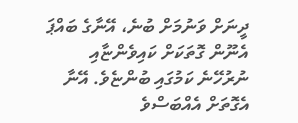ދީނަށް ވަނުމަށް ބުނެ، އޭނާގެ ބައްޕަ އެނޫން ގޮތަކަށް ކައިވެންޏާއި ނުރުހޭނެ ކަމުގައި ބުންޏެވެ. އޭނާ އެގޮތަށް އެއްބަސްވެ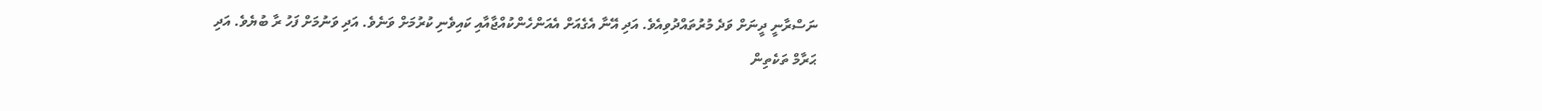ނަސްރާނީ ދީނަށް ވަދެ މުރުތައްދުވިއެވެ. އަދި އޭނާ އެގެއަށް އެއަންހެންކުއްޖާއާއި ކައިވެނި ކުރުމަށް ވަނެވެ. އަދި ވަނުމަށް ފަހު ރާ ބުޔެވެ. އަދި ޙަރާމް ތަކެތިން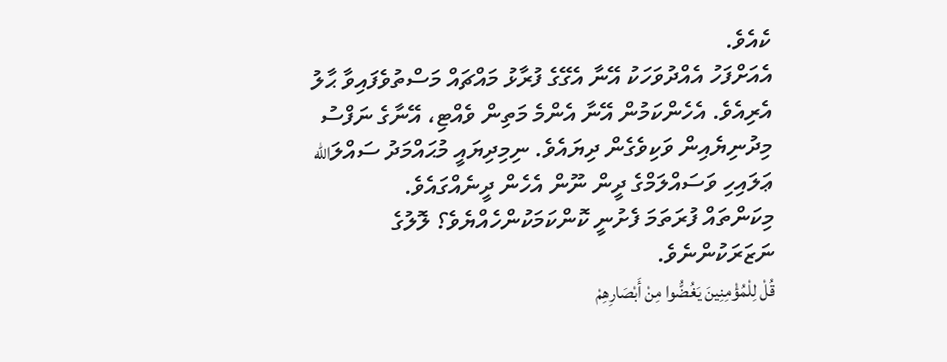ކެއެވެ.
އެއަށްފަހު އެއްދުވަހަކު އޭނާ އެގޭގެ ފުރާޅު މައްޗައް މަސްތުވެފައިވާ ޙާލު އެރިއެވެ. އެހެންކަމުން އޭނާ އެންމެ މަތިން ވެއްޓި، އޭނާގެ ނަފްސު މިދުނިޔެއިން ވަކިވެގެން ދިޔައެވެ. ނިމިދިޔައީ މުޙައްމަދު ސައްލަالله ޢަލައިހި ވަސައްލަމްގެ ދީން ނޫން އެހެން ދީނެއްގައެވެ.
މިކަންތައް ފުރަތަމަ ފެށުނީ ކޮންކަމަކުންހެއްޔެވެ؟ ލޮލުގެ ނަޒަރަކުންނެވެ.
قُلْ لِلْمُؤْمِنِينَ يَغُضُّوا مِنْ أَبْصَارِهِمْ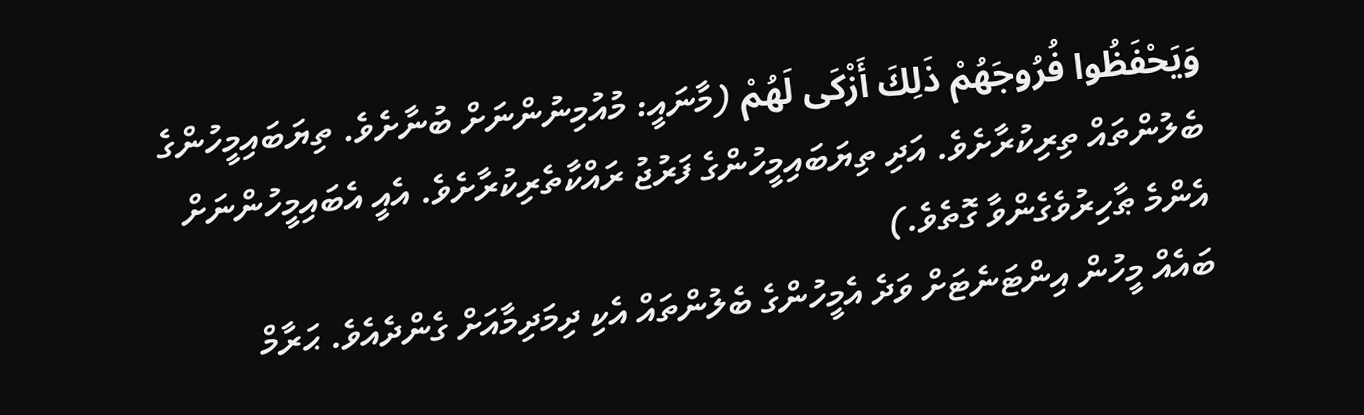وَيَحْفَظُوا فُرُوجَهُمْ ذَلِكَ أَزْكَى لَهُمْ (މާނައީ: މުއުމިނުންނަށް ބުނާށެވެ. ތިޔަބައިމީހުންގެ ބެލުންތައް ތިރިކުރާށެވެ. އަދި ތިޔަބައިމީހުންގެ ފަރުޖު ރައްކާތެރިކުރާށެވެ. އެއީ އެބައިމީހުންނަށް އެންމެ ޠާހިރުވެގެންވާ ގޮތެވެ.)
ބައެއް މީހުން އިންޓަނެޓަށް ވަދެ އެމީހުންގެ ބެލުންތައް އެކި ދިމަދިމާއަށް ގެންދެއެވެ. ޙަރާމް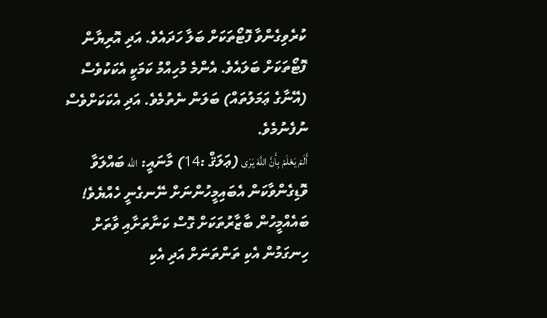ކުރެވިގެންވާ ފޮޓޯތަކަށް ބަލާ ހަދައެވެ. އަދި އޮރިޔާން ފޮޓޯތަކަށް ބަލައެވެ. އެންމެ މުހިއްމު ކަމަކީ އެކަކުވެސް (އޭނާގެ ޢަމަލުތައް) ބަލަން ނެތުމެވެ. އަދި އެކަކަށްވެސް ނުފެނުމެވެ.
أَلَمْ يَعْلَمْ بِأَنَّ اللَّهَ يَرَى (ޢަލަޤް :14) މާނައީ: الله ބައްލަވާ ވޮޑިގެންވާކަން އެބައިމީހުންނަށް ނޭނގެނީ ހެއްޔެވެ!
ބައެއްމީހުން ބާޒާރުތަކަށް ގޮސް ކަނާތަށާއި ވާތަށް ހިނގަމުން އެކި ތަންތަނަށް އަދި އެކި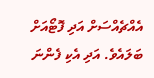އެއްޗެއްސަށް އަދި ފޮޓޯއަށް ބަލައެވެ. އަދި އެކި ފެންނަ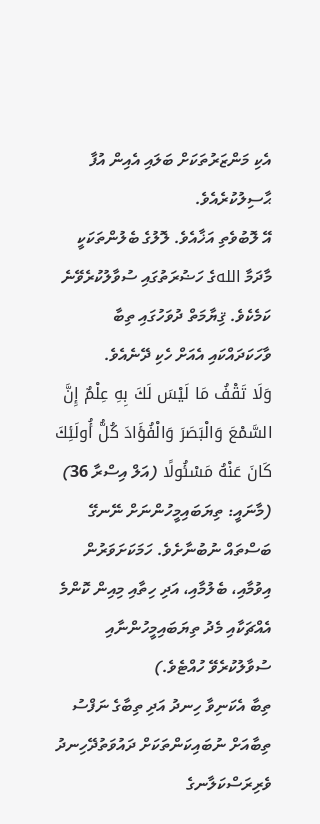އެކި މަންޒަރުތަކަށް ބަލައި އެއިން އުފާ ޙާސިލުކުރެއެވެ.
އޭ ލޮބުވެތި އަޚާއެވެ. ލޮލުގެ ބެލުންތަކަކީ މާދަމާ اللهގެ ހަޟުރަތުގައި ސުވާލުކުރެވޭނެ ކަމެކެވެ. ޤިޔާމަތް ދުވަހުގައި ތިބާ ވާހަކަދައްކައި އެއަށް ހެކި ދޭނެއެވެ.
وَلَا تَقْفُ مَا لَيْسَ لَكَ بِهِ عِلْمٌ إِنَّ السَّمْعَ وَالْبَصَرَ وَالْفُؤَادَ كُلُّ أُولَئِكَ كَانَ عَنْهُ مَسْئُولًا (އަލް އިސްރާ 36) (މާނައީ: ތިޔަބައިމީހުންނަށް ނޭނގޭ ބަސްތައް ނުބުނާށެވެ. ހަމަކަށަވަރުން އިވުމާއި، ބެލުމާއި، އަދި ހިތާއި މިއިން ކޮންމެ އެއްޗަކާއި މެދު ތިޔަބައިމީހުންނާއި ސުވާލުކުރެވޭ ހުއްޓެވެ.)
ތިބާ އެކަނިވާ ހިނދު އަދި ތިބާގެ ނަފްސު ތިބާއަށް ނުބައިކަންތަކަށް ދައުވަތުދޭހިނދު ވެރިރަސްކަލާނގެ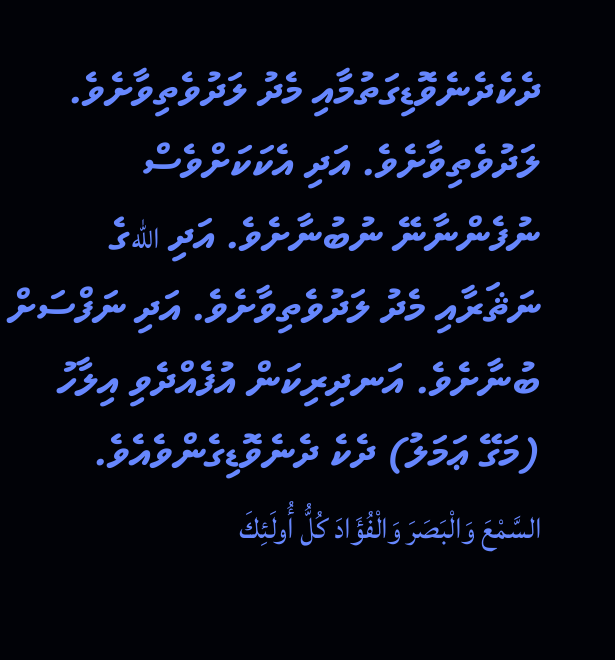ދެކެދެނެވޮޑިގަތުމާއި މެދު ލަދުވެތިވާށެވެ. ލަދުވެތިވާށެވެ. އަދި އެކަކަށްވެސް ނުފެންނާނޭ ނުބުނާށެވެ. އަދި اللهގެ ނަޘަރާއި މެދު ލަދުވެތިވާށެވެ. އަދި ނަފްސަށް ބުނާށެވެ. އަނދިރިކަން އުފެއްދެވި އިލާހު (މަގޭ ޢަމަލު) ދެކެ ދެނެވޮޑިގެންވެއެވެ.
السَّمْعَ وَالْبَصَرَ وَالْفُؤَادَ كُلُّ أُولَئِكَ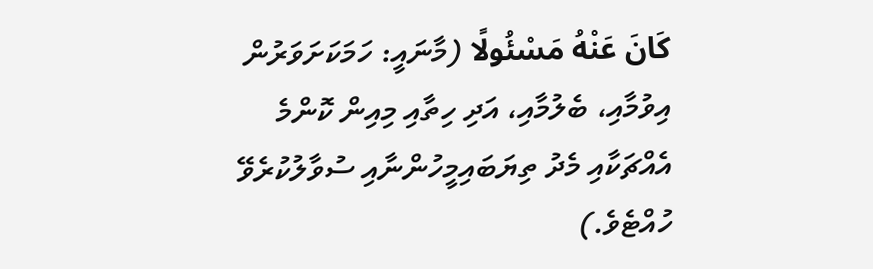كَانَ عَنْهُ مَسْئُولًا (މާނައީ: ހަމަކަށަވަރުން އިވުމާއި، ބެލުމާއި، އަދި ހިތާއި މިއިން ކޮންމެ އެއްޗަކާއި މެދު ތިޔަބައިމީހުންނާއި ސުވާލުކުރެވޭ ހުއްޓެވެ.)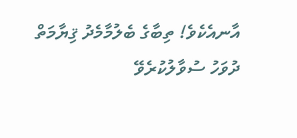އާނއެކެވެ! ތިބާގެ ބެލުމާމެދު ޤިޔާމަތް ދުވަހު ސުވާލުކުރެވޭ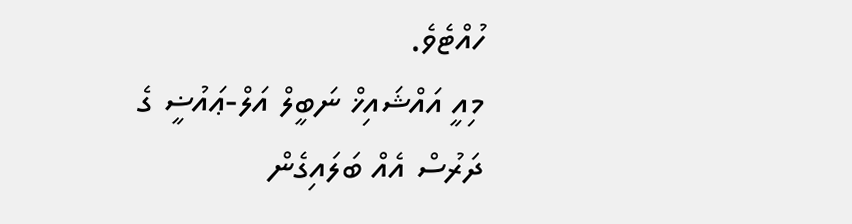ހުއްޓެވެ.
މިއީ އައްޝައިޚް ނަބީލް އަލް-ޢައުޟީ ގެ ދަރުސް އެއް ބަލައިގެން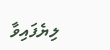ލިޔެފައިވާ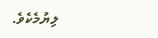ލިޔުމެކެވެ.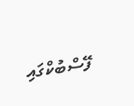ފޭސްބުކްގައި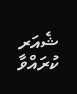ޝެއަރ ކުރައްވާ